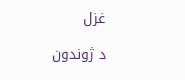غزل

د ژوندون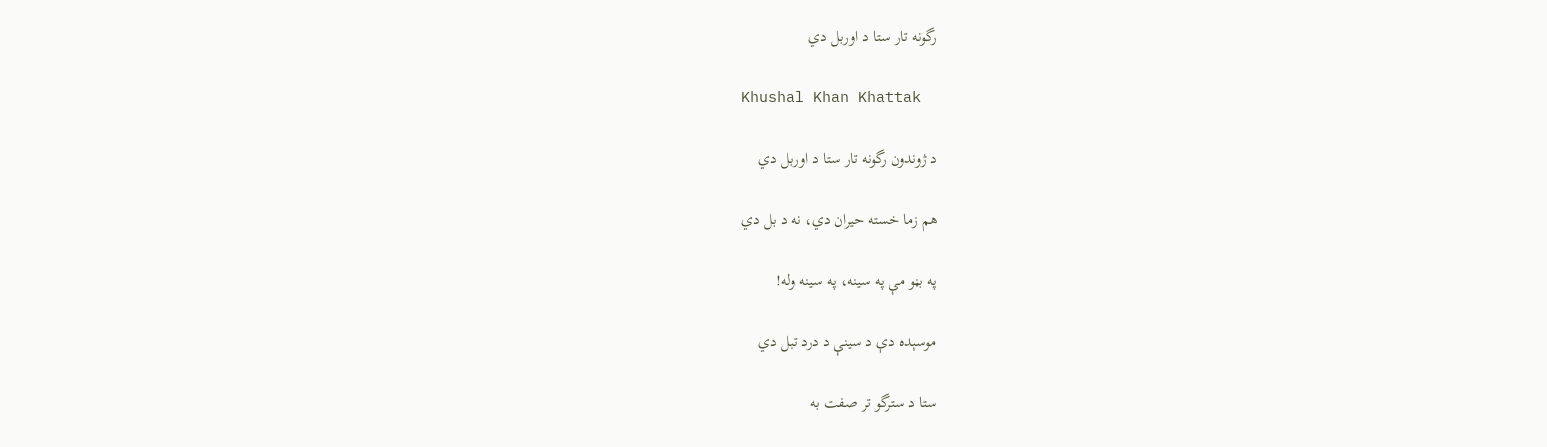رگونه تار ستا د اوربل دي

Khushal Khan Khattak

د ژوندون رگونه تار ستا د اوربل دي

هم زما خسته حيران دي، نه د بل دي

په بڼو مې په سينه، په سينه وله!

موسېده دې د سينې د درد تبل دي

ستا د سترگو تر صفت به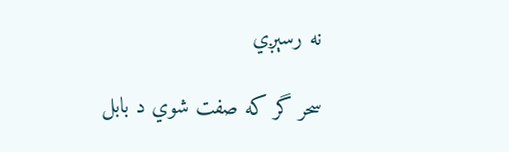نه رسېږي

سحر گر که صفت شوي د بابل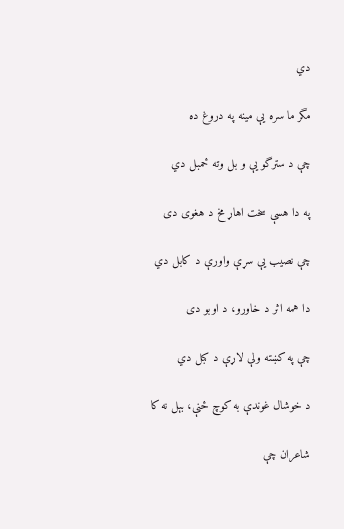دي

مگر ما سره يې مينه په دروغ ده

چې د سترگو يې و بل وته ځمبل دي

په دا هسې سخت اهاړ مخ د هغوی دی

چې نصيب يې سړې واورې د کابل دي

دا همه اثر د خاورو، د اوبو دی

چې په کښته ولې لاړې د کبل دي

د خوشال غوندې به کوچ ځنې، بېل نه کا

شاعران چې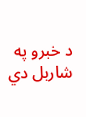د خبرو په شاربل دي